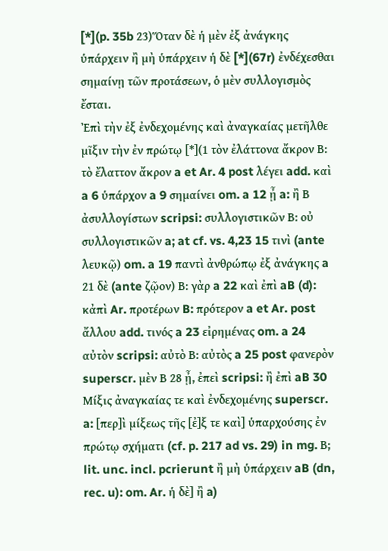[*](p. 35b 23)Ὅταν δὲ ἡ μὲν ἐξ ἀνάγκης ὑπάρχειν ἢ μὴ ὑπάρχειν ἡ δὲ [*](67r) ἐνδέχεσθαι σημαίνῃ τῶν προτάσεων, ὁ μὲν συλλογισμὸς ἔσται.
Ἐπὶ τὴν ἐξ ἐνδεχομένης καὶ ἀναγκαίας μετῆλθε μῖξιν τὴν ἐν πρώτῳ [*](1 τὸν ἐλάττονα ἄκρον Β: τὸ ἔλαττον ἄκρον a et Ar. 4 post λέγει add. καὶ a 6 ὑπάρχον a 9 σημαίνει om. a 12 ᾖ a: ἢ Β ἀσυλλογίστων scripsi: συλλογιστικῶν Β: οὐ συλλογιστικῶν a; at cf. vs. 4,23 15 τινὶ (ante λευκῷ) om. a 19 παντὶ ἀνθρώπῳ ἐξ ἀνάγκης a 21 δὲ (ante ζῷον) Β: γὰρ a 22 καὶ ἐπὶ aB (d): κἀπὶ Ar. προτέρων B: πρότερον a et Ar. post ἄλλου add. τινός a 23 εἰρημένας om. a 24 αὐτὸν scripsi: αὐτὸ Β: αὐτὸς a 25 post φανερὸν superscr. μὲν Β 28 ᾖ, ἐπεὶ scripsi: ἢ ἐπὶ aB 30 Μίξις ἀναγκαίας τε καὶ ἐνδεχομένης superscr. a: [περ]ὶ μίξεως τῆς [ἐ]ξ τε καὶ] ὑπαρχούσης ἐν πρώτῳ σχήματι (cf. p. 217 ad vs. 29) in mg. Β; lit. unc. incl. pcrierunt ἢ μὴ ὑπάρχειν aB (dn, rec. u): om. Ar. ἡ δὲ] ἢ a)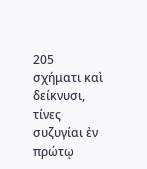205
σχήματι καὶ δείκνυσι, τίνες συζυγίαι ἐν πρώτῳ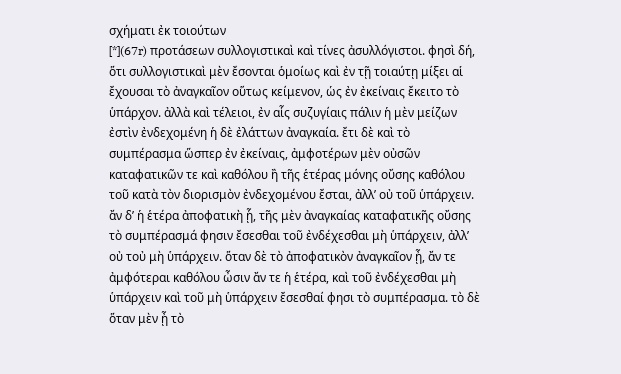σχήματι ἐκ τοιούτων
[*](67r) προτάσεων συλλογιστικαὶ καὶ τίνες ἀσυλλόγιστοι. φησὶ δή, ὅτι συλλογιστικαὶ μὲν ἔσονται ὁμοίως καὶ ἐν τῇ τοιαύτῃ μίξει αἱ ἔχουσαι τὸ ἀναγκαῖον οὕτως κείμενον, ὡς ἐν ἐκείναις ἔκειτο τὸ ὑπάρχον. ἀλλὰ καὶ τέλειοι, ἐν αἷς συζυγίαις πάλιν ἡ μὲν μείζων ἐστὶν ἐνδεχομένη ἡ δὲ ἐλάττων ἀναγκαία. ἔτι δὲ καὶ τὸ συμπέρασμα ὥσπερ ἐν ἐκείναις, ἀμφοτέρων μὲν οὐσῶν καταφατικῶν τε καὶ καθόλου ἢ τῆς ἑτέρας μόνης οὔσης καθόλου τοῦ κατὰ τὸν διορισμὸν ἐνδεχομένου ἔσται, ἀλλ’ οὐ τοῦ ὑπάρχειν. ἄν δ’ ἡ ἑτέρα ἀποφατικὴ ᾗ, τῆς μὲν ἀναγκαίας καταφατικῆς οὔσης τὸ συμπέρασμά φησιν ἔσεσθαι τοῦ ἐνδέχεσθαι μὴ ὑπάρχειν, ἀλλ’ οὐ τοὐ μὴ ὑπάρχειν. ὅταν δὲ τὸ ἀποφατικὸν ἀναγκαῖον ᾖ, ἄν τε ἀμφότεραι καθόλου ὦσιν ἄν τε ἡ ἑτέρα, καὶ τοῦ ἐνδέχεσθαι μὴ ὑπάρχειν καὶ τοῦ μὴ ὑπάρχειν ἔσεσθαί φησι τὸ συμπέρασμα. τὸ δὲ ὅταν μὲν ᾖ τὸ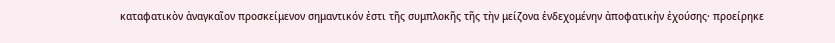καταφατικὸν ἀναγκαῖον προσκείμενον σημαντικόν ἐστι τῆς συμπλοκῆς τῆς τὴν μείζονα ἐνδεχομένην ἀποφατικὴν ἐχούσης· προείρηκε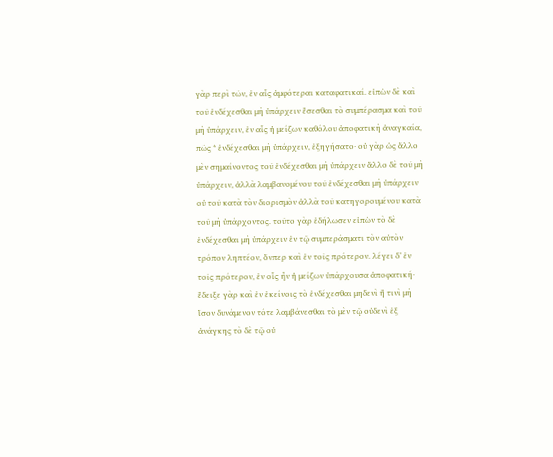γὰρ περὶ τῶν, ἐν αἷς ἀμφότεραι καταφατικαί. εἰπὼν δὲ καὶ τοῦ ἐνδέχεσθαι μὴ ὑπάρχειν ἔσεσθαι τὸ συμπέρασμα καὶ τοῦ μὴ ὑπάρχειν, ἐν αἷς ἡ μείζων καθόλου ἀποφατικὴ ἀναγκαία, πῶς * ἐνδέχεσθαι μὴ ὑπάρχειν, ἐξηγήσατο· οὐ γὰρ ὡς ἄλλο μὲν σημαίνοντος τοῦ ἐνδέχεσθαι μὴ ὑπάρχειν ἄλλο δὲ τοῦ μὴ ὑπάρχειν, ἀλλὰ λαμβανομένου τοῦ ἐνδέχεσθαι μὴ ὑπάρχειν οὐ τοῦ κατὰ τὸν διορισμὸν ἀλλὰ τοῦ κατηγορουμένου κατὰ τοῦ μὴ ὑπάρχοντος. τοῦτο γὰρ ἐδήλωσεν εἰπὼν τὸ δὲ ἐνδέχεσθαι μὴ ὑπάρχειν ἐν τῷ συμπεράσματι τὸν αὐτὸν τρόπον ληπτέον, ὅνπερ καὶ ἐν τοῖς πρότερον. λέγει δ’ ἐν τοῖς πρότερον, ἐν οἷς ἦν ἡ μείζων ὑπάρχουσα ἀποφατική· ἔδειξε γὰρ καὶ ἐν ἐκείνοις τὸ ἐνδέχεσθαι μηδενὶ ἢ τινὶ μὴ ἴσον δυνάμενον τότε λαμβάνεσθαι τὸ μὲν τῷ οὐδενὶ ἐξ ἀνάγκης τὸ δὲ τῷ οὐ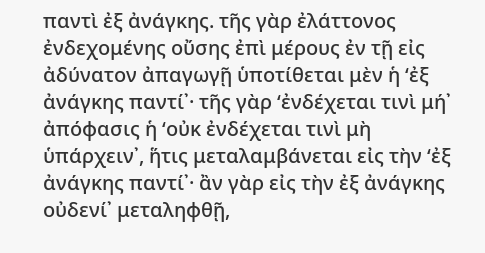παντὶ ἐξ ἀνάγκης. τῆς γὰρ ἐλάττονος ἐνδεχομένης οὔσης ἐπὶ μέρους ἐν τῇ εἰς ἀδύνατον ἀπαγωγῇ ὑποτίθεται μὲν ἡ ‘ἐξ ἀνάγκης παντί᾿· τῆς γὰρ ‘ἐνδέχεται τινὶ μή᾿ ἀπόφασις ἡ ‘οὐκ ἐνδέχεται τινὶ μὴ ὑπάρχειν᾿, ἥτις μεταλαμβάνεται εἰς τὴν ‘ἐξ ἀνάγκης παντί᾿· ἂν γὰρ εἰς τὴν ἐξ ἀνάγκης οὐδενί᾿ μεταληφθῇ,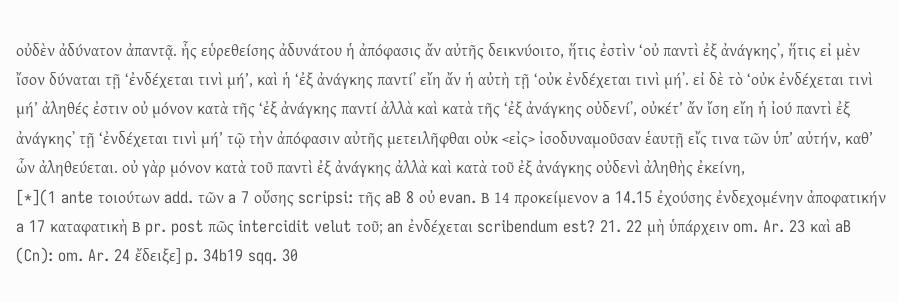οὐδὲν ἀδύνατον ἀπαντᾷ. ἧς εὑρεθείσης ἀδυνάτου ἡ ἀπόφασις ἄν αὐτῆς δεικνύοιτο, ἥτις ἐστὶν ‘οὐ παντὶ ἐξ ἀνάγκης᾿, ἥτις εἰ μὲν ἴσον δύναται τῇ ‘ἐνδέχεται τινὶ μή’, καὶ ἡ ‘ἐξ ἀνάγκης παντί᾿ εἴη ἄν ἡ αὐτὴ τῇ ‘οὐκ ἐνδέχεται τινὶ μή᾿. εἰ δὲ τὸ ‘οὐκ ἐνδέχεται τινὶ μή’ ἀληθές ἐστιν οὐ μόνον κατὰ τῆς ‘ἐξ ἀνάγκης παντί ἀλλὰ καὶ κατὰ τῆς ‘ἐξ ἀνάγκης οὐδενί᾿, οὐκέτ’ ἄν ἴση εἴη ἡ ἰού παντὶ ἐξ ἀνάγκης᾿ τῇ ‘ἐνδέχεται τινὶ μή’ τῷ τὴν ἀπόφασιν αὐτῆς μετειλῆφθαι οὐκ <εἰς> ἰσοδυναμοῦσαν ἑαυτῇ εἴς τινα τῶν ὑπ’ αὐτήν, καθ’ ὧν ἀληθεύεται. οὐ γὰρ μόνον κατὰ τοῦ παντὶ ἐξ ἀνάγκης ἀλλὰ καὶ κατὰ τοῦ ἐξ ἀνάγκης οὐδενὶ ἀληθὴς ἐκείνη,
[*](1 ante τοιούτων add. τῶν a 7 οὔσης scripsi: τῆς aB 8 οὐ evan. Β 14 προκείμενον a 14.15 ἐχούσης ἐνδεχομένην ἀποφατικήν a 17 καταφατικὴ Β pr. post πῶς intercidit velut τοῦ; an ἐνδέχεται scribendum est? 21. 22 μὴ ὑπάρχειν om. Ar. 23 καὶ aB (Cn): om. Ar. 24 ἔδειξε] p. 34b19 sqq. 30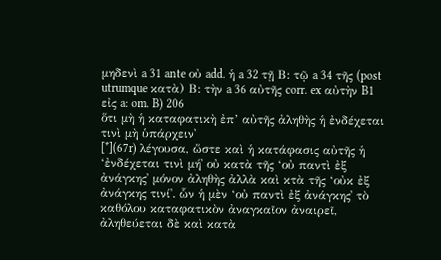μηδενὶ a 31 ante οὐ add. ἡ a 32 τῇ Β: τῷ a 34 τῆς (post utrumque κατὰ) Β: τὴν a 36 αὐτῆς corr. ex αὐτὴν B1 εἰς a: om. B) 206
ὅτι μὴ ἡ καταφατικὴ ἐπ’ αὐτῆς ἀληθὴς ἡ ἐνδέχεται τινὶ μὴ ὑπάρχειν᾿
[*](67r) λέγουσα, ὥστε καὶ ἡ κατάφασις αὐτῆς ἡ ‘ἐνδέχεται τινὶ μή᾿ οὐ κατὰ τῆς ‘οὐ παντὶ ἐξ ἀνάγκης᾿ μόνον ἀληθὴς ἀλλὰ καὶ κτὰ τῆς ‘οὐκ ἐξ ἀνάγκης τινί᾿. ὧν ἡ μὲν ‘οὐ παντὶ ἐξ ἀνάγκης᾿ τὸ καθόλου καταφατικὸν ἀναγκαῖον ἀναιρεῖ, ἀληθεύεται δὲ καὶ κατὰ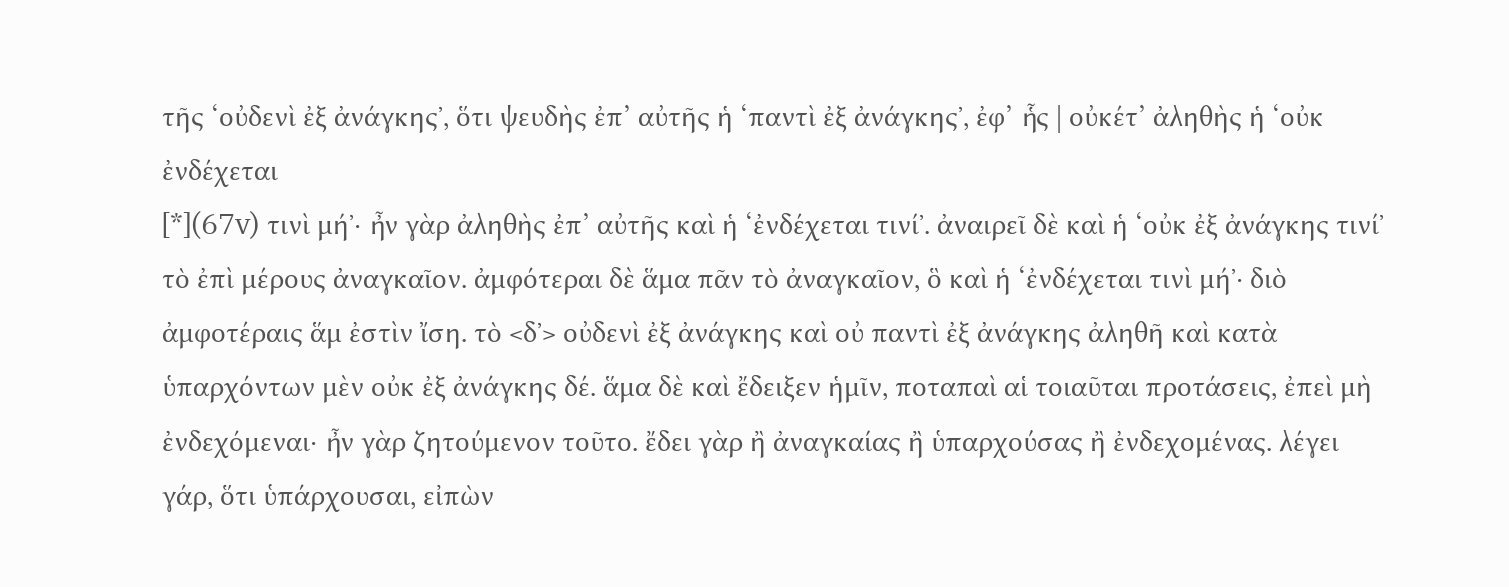τῆς ‘οὐδενὶ ἐξ ἀνάγκης᾿, ὅτι ψευδὴς ἐπ’ αὐτῆς ἡ ‘παντὶ ἐξ ἀνάγκης᾿, ἐφ’ ἧς | οὐκέτ’ ἀληθὴς ἡ ‘οὐκ ἐνδέχεται
[*](67v) τινὶ μή᾿· ἦν γὰρ ἀληθὴς ἐπ’ αὐτῆς καὶ ἡ ‘ἐνδέχεται τινί᾿. ἀναιρεῖ δὲ καὶ ἡ ‘οὐκ ἐξ ἀνάγκης τινί᾿ τὸ ἐπὶ μέρους ἀναγκαῖον. ἀμφότεραι δὲ ἅμα πᾶν τὸ ἀναγκαῖον, ὃ καὶ ἡ ‘ἐνδέχεται τινὶ μή᾿· διὸ ἀμφοτέραις ἅμ ἐστὶν ἴση. τὸ <δ᾿> οὐδενὶ ἐξ ἀνάγκης καὶ οὐ παντὶ ἐξ ἀνάγκης ἀληθῆ καὶ κατὰ ὑπαρχόντων μὲν οὐκ ἐξ ἀνάγκης δέ. ἅμα δὲ καὶ ἔδειξεν ἡμῖν, ποταπαὶ αἱ τοιαῦται προτάσεις, ἐπεὶ μὴ ἐνδεχόμεναι· ἦν γὰρ ζητούμενον τοῦτο. ἔδει γὰρ ἢ ἀναγκαίας ἢ ὑπαρχούσας ἢ ἐνδεχομένας. λέγει γάρ, ὅτι ὑπάρχουσαι, εἰπὼν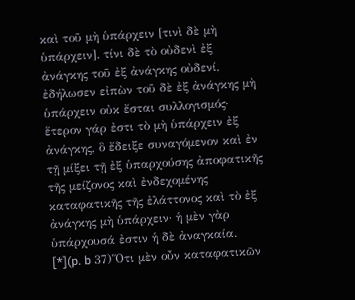καὶ τοῦ μὴ ὑπάρχειν [τινὶ δὲ μὴ ὑπάρχειν]. τίνι δὲ τὸ οὐδενὶ ἐξ ἀνάγκης τοῦ ἐξ ἀνάγκης οὐδενί, ἐδήλωσεν εἰπὼν τοῦ δὲ ἐξ ἀνάγκης μὴ ὑπάρχειν οὐκ ἔσται συλλογισμός· ἕτερον γάρ ἐστι τὸ μὴ ὑπάρχειν ἐξ ἀνάγκης, ὃ ἔδειξε συναγόμενον καὶ ἐν τῇ μίξει τῇ ἐξ ὑπαρχούσης ἀποφατικῆς τῆς μείζονος καὶ ἐνδεχομένης καταφατικῆς τῆς ἐλάττονος καὶ τὸ ἐξ ἀνάγκης μὴ ὑπάρχειν· ἡ μὲν γὰρ ὑπάρχουσά ἐστιν ἡ δὲ ἀναγκαία.
[*](p. b 37)Ὅτι μὲν οὖν καταφατικῶν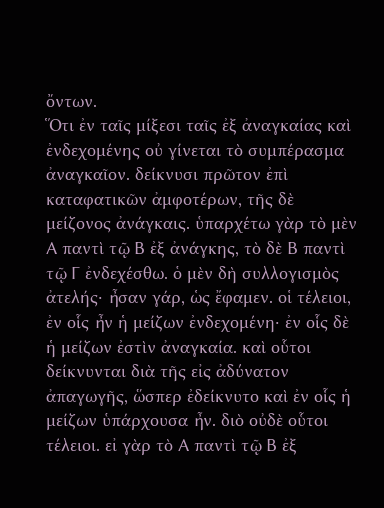ὄντων.
Ὅτι ἐν ταῖς μίξεσι ταῖς ἐξ ἀναγκαίας καὶ ἐνδεχομένης οὐ γίνεται τὸ συμπέρασμα ἀναγκαῖον. δείκνυσι πρῶτον ἐπὶ καταφατικῶν ἀμφοτέρων, τῆς δὲ μείζονος ἀνάγκαις. ὑπαρχέτω γὰρ τὸ μὲν Α παντὶ τῷ Β ἐξ ἀνάγκης, τὸ δὲ Β παντὶ τῷ Γ ἐνδεχέσθω. ὁ μὲν δὴ συλλογισμὸς ἀτελής· ἦσαν γάρ, ὡς ἔφαμεν. οἱ τέλειοι, ἐν οἷς ἦν ἡ μείζων ἐνδεχομένη· ἐν οἷς δὲ ἡ μείζων ἐστὶν ἀναγκαία. καὶ οὗτοι δείκνυνται διὰ τῆς εἰς ἀδύνατον ἀπαγωγῆς, ὥσπερ ἐδείκνυτο καὶ ἐν οἷς ἡ μείζων ὑπάρχουσα ἦν. διὸ οὐδὲ οὗτοι τέλειοι. εἰ γὰρ τὸ Α παντὶ τῷ Β ἐξ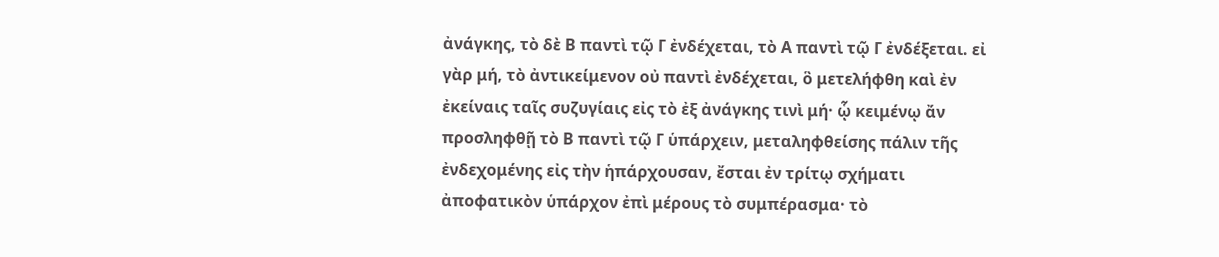ἀνάγκης, τὸ δὲ Β παντὶ τῷ Γ ἐνδέχεται, τὸ Α παντὶ τῷ Γ ἐνδέξεται. εἰ γὰρ μή, τὸ ἀντικείμενον οὐ παντὶ ἐνδέχεται, ὃ μετελήφθη καὶ ἐν ἐκείναις ταῖς συζυγίαις εἰς τὸ ἐξ ἀνάγκης τινὶ μή· ᾧ κειμένῳ ἄν προσληφθῇ τὸ Β παντὶ τῷ Γ ὑπάρχειν, μεταληφθείσης πάλιν τῆς ἐνδεχομένης εἰς τὴν ἡπάρχουσαν, ἔσται ἐν τρίτῳ σχήματι ἀποφατικὸν ὑπάρχον ἐπὶ μέρους τὸ συμπέρασμα· τὸ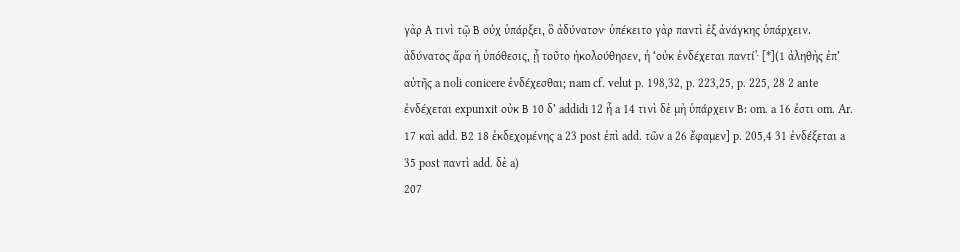γὰρ Α τινὶ τῷ Β οὐχ ὑπάρξει, ὃ ἀδύνατον· ὑπέκειτο γὰρ παντὶ ἐξ ἀνάγκης ὑπάρχειν. ἀδύνατος ἄρα ἡ ὑπόθεσις, ᾗ τοῦτο ἠκολούθησεν, ἡ ‘οὐκ ἐνδέχεται παντί᾿· [*](1 ἀληθὴς ἐπ’ αὐτῆς a noli conicere ἐνδέχεσθαι; nam cf. velut p. 198,32, p. 223,25, p. 225, 28 2 ante ἐνδέχεται expunxit οὐκ Β 10 δ’ addidi 12 ἦ a 14 τινὶ δὲ μὴ ὑπάρχειν Β: om. a 16 ἐστι om. Ar. 17 καὶ add. Β2 18 ἐκδεχομένης a 23 post ἐπὶ add. τῶν a 26 ἔφαμεν] p. 205,4 31 ἐνδέξεται a 35 post παντὶ add. δὲ a)
207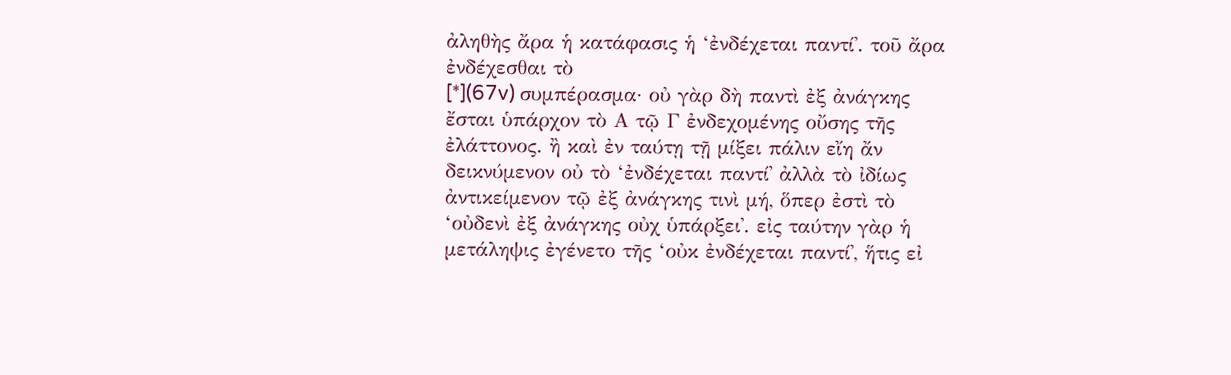ἀληθὴς ἄρα ἡ κατάφασις ἡ ‘ἐνδέχεται παντί᾿. τοῦ ἄρα ἐνδέχεσθαι τὸ
[*](67v) συμπέρασμα· οὐ γὰρ δὴ παντὶ ἐξ ἀνάγκης ἔσται ὑπάρχον τὸ Α τῷ Γ ἐνδεχομένης οὔσης τῆς ἐλάττονος. ἢ καὶ ἐν ταύτῃ τῇ μίξει πάλιν εἴη ἄν δεικνύμενον οὐ τὸ ‘ἐνδέχεται παντί᾿ ἀλλὰ τὸ ἰδίως ἀντικείμενον τῷ ἐξ ἀνάγκης τινὶ μή, ὅπερ ἐστὶ τὸ ‘οὐδενὶ ἐξ ἀνάγκης οὐχ ὑπάρξει᾿. εἰς ταύτην γὰρ ἡ μετάληψις ἐγένετο τῆς ‘οὐκ ἐνδέχεται παντί᾿, ἥτις εἰ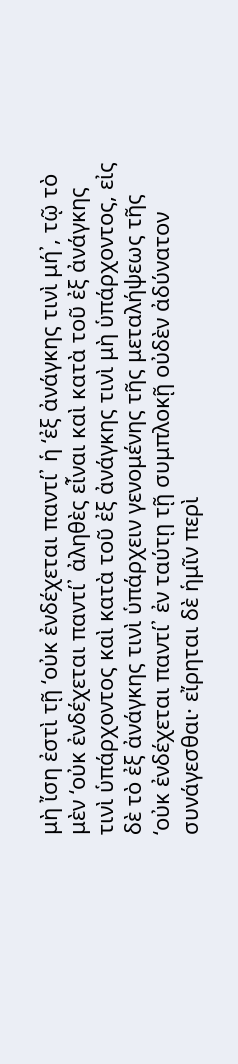μὴ ἴση ἐστὶ τῇ ‘οὐκ ἐνδέχεται παντί᾿ ἡ ‘ἐξ ἀνάγκης τινὶ μή᾿, τῷ τὸ μὲν ‘οὐκ ἐνδέχεται παντί᾿ ἀληθὲς εἶναι καὶ κατὰ τοῦ ἐξ ἀνάγκης τινὶ ὑπάρχοντος καὶ κατὰ τοῦ ἐξ ἀνάγκης τινὶ μὴ ὑπάρχοντος, εἰς δὲ τὸ ἐξ ἀνάγκης τινὶ ὑπάρχειν γενομένης τῆς μεταλήψεως τῆς ‘οὐκ ἐνδέχεται παντί᾿ ἐν ταύτῃ τῇ συμπλοκῇ οὐδὲν ἀδύνατον συνάγεσθαι· εἴρηται δὲ ἡμῖν περὶ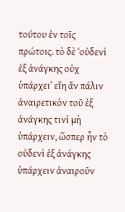τούτου ἐν τοῖς πρώτοις. τὸ δὲ ‘οὐδενὶ ἐξ ἀνάγκης οὐχ ὑπάρχει᾿ εἴη ἄν πάλιν ἀναιρετικὸν τοῦ ἐξ ἀνάγκης τινὶ μὴ ὑπάρχειν, ὥσπερ ἦν τὸ οὐδενὶ ἐξ ἀνάγκης ὑπάρχειν ἀναιροῦν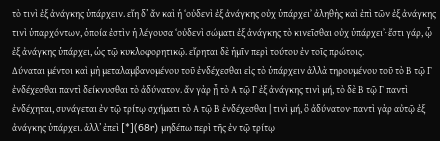τὸ τινὶ ἐξ ἀνάγκης ὑπάρχειν. εἴη δ’ ἄν καὶ ἡ ‘οὐδενὶ ἐξ ἀνάγκης οὐχ ὑπάρχει᾿ ἀληθὴς καὶ ἐπὶ τῶν ἐξ ἀνάγκης τινὶ ὑπαρχόντων, ὁποία ἐστὶν ἡ λέγουσα ‘οὐδενὶ σώματι ἐξ ἀνάγκης τὸ κινεῖσθαι οὐχ ὑπάρχει᾿· ἔστι γάρ, ᾧ ἐξ ἀνάγκης ὑπάρχει, ὡς τῷ κυκλοφορητικῷ. εἴρηται δὲ ἡμῖν περὶ τούτου ἐν τοῖς πρώτοις.
Δύναται μέντοι καὶ μὴ μεταλαμβανομένου τοῦ ἐνδέχεσθαι εἰς τὸ ὑπάρχειν ἀλλὰ τηρουμένου τοῦ τὸ Β τῷ Γ ἐνδέχεσθαι παντὶ δείκνυσθαι τὸ ἀδύνατον. ἄν γὰρ ᾖ τὸ Α τῷ Γ ἐξ ἀνάγκης τινὶ μή, τὸ δὲ Β τῷ Γ παντὶ ἐνδέχηται, συνάγεται ἐν τῷ τρίτῳ σχήματι τὸ Α τῷ Β ἐνδέχεσθαι | τινὶ μή, ὃ ἀδύνατον· παντὶ γὰρ αὐτῷ ἐξ ἀνάγκης ὑπάρχει. ἀλλ’ ἐπεὶ [*](68r) μηδέπω περὶ τῆς ἐν τῷ τρίτῳ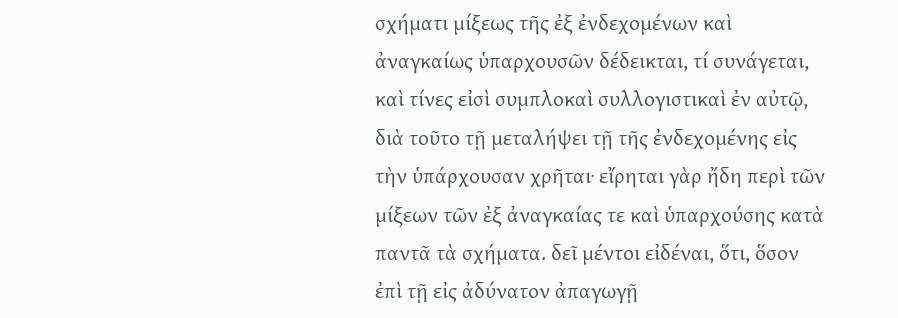σχήματι μίξεως τῆς ἐξ ἐνδεχομένων καὶ ἀναγκαίως ὑπαρχουσῶν δέδεικται, τί συνάγεται, καὶ τίνες εἰσὶ συμπλοκαὶ συλλογιστικαὶ ἐν αὐτῷ, διὰ τοῦτο τῇ μεταλήψει τῇ τῆς ἐνδεχομένης εἰς τὴν ὑπάρχουσαν χρῆται· εἴρηται γὰρ ἤδη περὶ τῶν μίξεων τῶν ἐξ ἀναγκαίας τε καὶ ὑπαρχούσης κατὰ παντᾶ τὰ σχήματα. δεῖ μέντοι εἰδέναι, ὅτι, ὅσον ἐπὶ τῇ εἰς ἀδύνατον ἀπαγωγῇ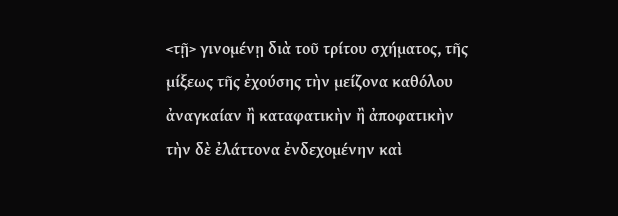<τῇ> γινομένῃ διὰ τοῦ τρίτου σχήματος, τῆς μίξεως τῆς ἐχούσης τὴν μείζονα καθόλου ἀναγκαίαν ἢ καταφατικὴν ἢ ἀποφατικὴν τὴν δὲ ἐλάττονα ἐνδεχομένην καὶ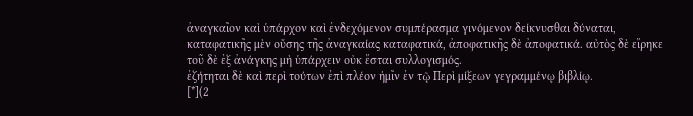ἀναγκαῖον καὶ ὑπάρχον καὶ ἐνδεχόμενον συμπέρασμα γινόμενον δείκνυσθαι δύναται, καταφατικῆς μὲν οὔσης τῆς ἀναγκαίας καταφατικά, ἀποφατικῆς δὲ ἀποφατικά. αὐτὸς δὲ εἴρηκε τοῦ δὲ ἐξ ἀνάγκης μὴ ὑπάρχειν οὐκ ἔσται συλλογισμός.
ἐζήτηται δὲ καὶ περὶ τούτων ἐπὶ πλέον ἡμῖν ἐν τῷ Περὶ μίξεων γεγραμμένῳ βιβλίῳ.
[*](2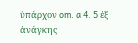ὑπάρχον om. a 4. 5 ἐξ ἀνάγκης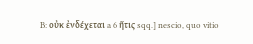B: οὐκ ἐνδέχεται a 6 ἥτις sqq.] nescio, quo vitio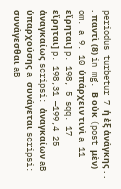periodus turbetur 7 ἡ ἐξ ἀνάγκης . . . παντὶ (8) in mg. Β οὐκ (post μὲν) om. a 9. 10 ὑπάρχειν τινὶ a 11 εἴρηται] p. 198, 5 sqq. 17 εἴρηται] p. 198,31 —199,4 25 ἀναγκαίως scripsi: ἀναγκαίων aB ὑπαρχούσης a συνάγεται scripsi: συνάγεσθαι aB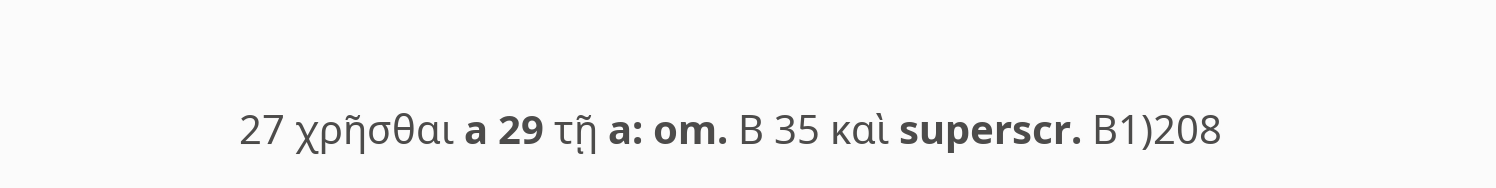27 χρῆσθαι a 29 τῇ a: om. Β 35 καὶ superscr. Β1)208